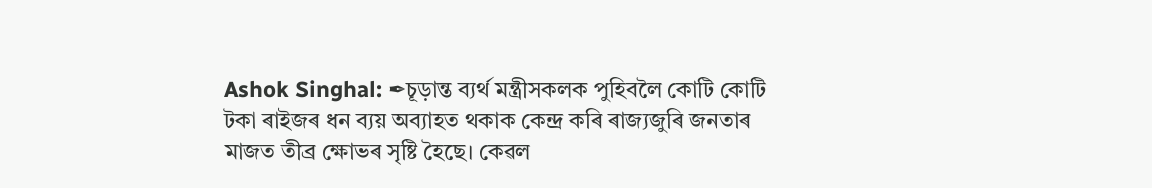Ashok Singhal: ✒চূড়ান্ত ব্যর্থ মন্ত্রীসকলক পুহিবলৈ কোটি কোটি টকা ৰাইজৰ ধন ব্যয় অব্যাহত থকাক কেন্দ্ৰ কৰি ৰাজ্যজুৰি জনতাৰ মাজত তীব্র ক্ষোভৰ সৃষ্টি হৈছে। কেৱল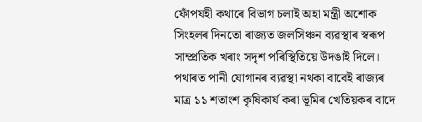ফোঁপযহী কথাৰে বিভাগ চলাই অহা মন্ত্রী অশোক সিংহলৰ দিনতো ৰাজ্যত জলসিঞ্চন ব্যৱস্থাৰ স্বৰূপ সাম্প্ৰতিক খৰাং সদৃশ পৰিস্থিতিয়ে উদঙাই দিলে।
পথাৰত পানী যোগানৰ ব্যৱস্থা নথকা বাবেই ৰাজ্যৰ মাত্র ১১ শতাংশ কৃষিকার্য কৰা ভূমিৰ খেতিয়কৰ বাদে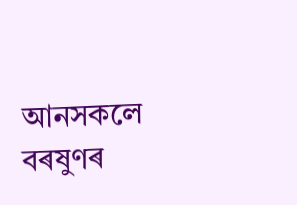আনসকলে বৰষুণৰ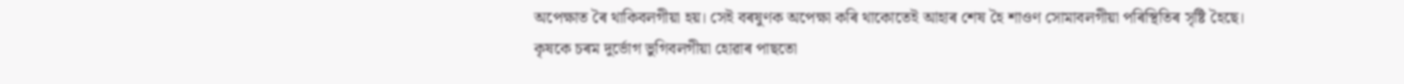অপেক্ষাত ৰৈ থাকিবলগীয়া হয়। সেই বৰষুণক অপেক্ষা কৰি থাকোতেই আহাৰ শেষ হৈ শাওণ সোমাবলগীয়া পৰিস্থিতিৰ সৃষ্টি হৈছে। কৃষকে চৰম দুর্ভোগ ভুগিবলগীয়া হোৱাৰ পাছতো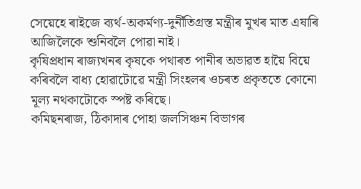সেয়েহে ৰাইজে ব্যর্থ-অকর্মণ্য-দুর্নীতিগ্রস্ত মন্ত্ৰীৰ মুখৰ মাত এষাৰি আজিলৈকে শুনিবলৈ পোৱা নাই।
কৃষিপ্রধান ৰাজ্যখনৰ কৃষকে পথাৰত পানীৰ অভাৱত হায়ৈ বিয়ে কৰিবলৈ বাধ্য হোৱাটোৱে মন্ত্ৰী সিংহলৰ ওচৰত প্ৰকৃততে কোনো মূল্য নথকাটোকে স্পষ্ট কৰিছে।
কমিছনৰাজ, ঠিকাদাৰ পোহা জলসিঞ্চন বিভাগৰ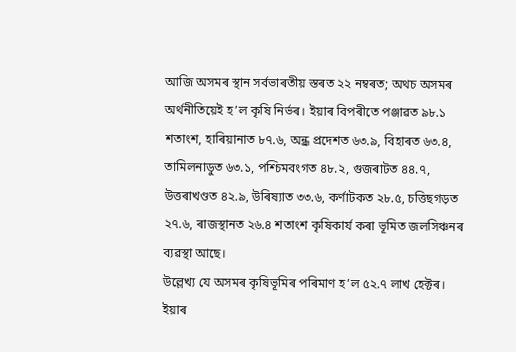আজি অসমৰ স্থান সৰ্বভাৰতীয় স্তৰত ২২ নম্বৰত; অথচ অসমৰ অৰ্থনীতিয়েই হ’ল কৃষি নিৰ্ভৰ। ইয়াৰ বিপৰীতে পঞ্জাৱত ৯৮.১ শতাংশ, হাৰিয়ানাত ৮৭.৬, অন্ধ্র প্রদেশত ৬৩.৯, বিহাৰত ৬৩.৪, তামিলনাডুত ৬৩.১, পশ্চিমবংগত ৪৮.২, গুজৰাটত ৪৪.৭, উত্তৰাখণ্ডত ৪২.৯, উৰিষ্যাত ৩৩.৬, কর্ণাটকত ২৮.৫, চত্তিছগড়ত ২৭.৬, ৰাজস্থানত ২৬.৪ শতাংশ কৃষিকার্য কৰা ভূমিত জলসিঞ্চনৰ ব্যৱস্থা আছে।
উল্লেখ্য যে অসমৰ কৃষিভূমিৰ পৰিমাণ হ’ল ৫২.৭ লাখ হেক্টৰ। ইয়াৰ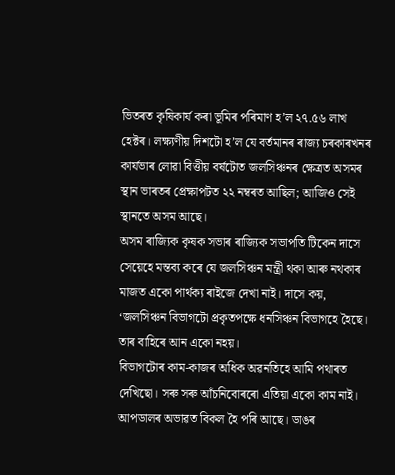ভিতৰত কৃষিকার্য কৰা ভূমিৰ পৰিমাণ হ’ল ২৭.৫৬ লাখ হেক্টৰ। লক্ষ্যণীয় দিশটো হ’ল যে বৰ্তমানৰ ৰাজ্য চৰকাৰখনৰ কাৰ্যভাৰ লোৱা বিত্তীয় বৰ্ষটোত জলসিঞ্চনৰ ক্ষেত্ৰত অসমৰ স্থান ভাৰতৰ প্ৰেক্ষাপটত ২২ নম্বৰত আছিল; আজিও সেই স্থানতে অসম আছে।
অসম ৰাজ্যিক কৃষক সভাৰ ৰাজ্যিক সভাপতি টিকেন দাসে সেয়েহে মন্তব্য কৰে যে জলসিঞ্চন মন্ত্রী থকা আৰু নথকাৰ মাজত একো পাৰ্থক্য ৰাইজে দেখা নাই। দাসে কয়, ‘জলসিঞ্চন বিভাগটো প্রকৃতপক্ষে ধনসিঞ্চন বিভাগহে হৈছে। তাৰ বাহিৰে আন একো নহয়।
বিভাগটোৰ কাম-কাজৰ অধিক অৱনতিহে আমি পথাৰত দেখিছো। সৰু সৰু আঁচনিবোৰৰো এতিয়া একো কাম নাই। আপডালৰ অভাৱত বিকল হৈ পৰি আছে। ডাঙৰ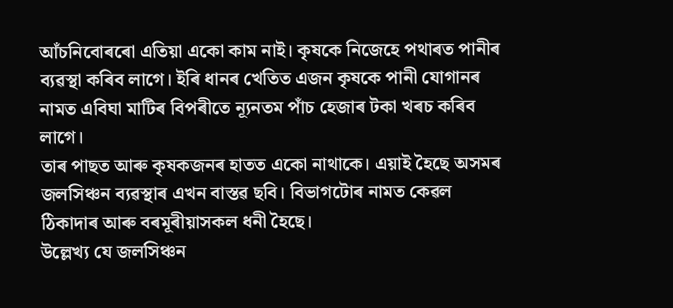আঁচনিবোৰৰো এতিয়া একো কাম নাই। কৃষকে নিজেহে পথাৰত পানীৰ ব্যৱস্থা কৰিব লাগে। ইৰি ধানৰ খেতিত এজন কৃষকে পানী যোগানৰ নামত এবিঘা মাটিৰ বিপৰীতে ন্যূনতম পাঁচ হেজাৰ টকা খৰচ কৰিব লাগে।
তাৰ পাছত আৰু কৃষকজনৰ হাতত একো নাথাকে। এয়াই হৈছে অসমৰ জলসিঞ্চন ব্যৱস্থাৰ এখন বাস্তৱ ছবি। বিভাগটোৰ নামত কেৱল ঠিকাদাৰ আৰু বৰমূৰীয়াসকল ধনী হৈছে।
উল্লেখ্য যে জলসিঞ্চন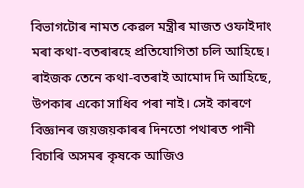বিভাগটোৰ নামত কেৱল মন্ত্ৰীৰ মাজত ওফাইদাং মৰা কথা-বতৰাৰহে প্রতিযোগিতা চলি আহিছে। ৰাইজক তেনে কথা-বতৰাই আমোদ দি আহিছে, উপকাৰ একো সাধিব পৰা নাই। সেই কাৰণে বিজ্ঞানৰ জয়জয়কাৰৰ দিনতো পথাৰত পানী বিচাৰি অসমৰ কৃষকে আজিও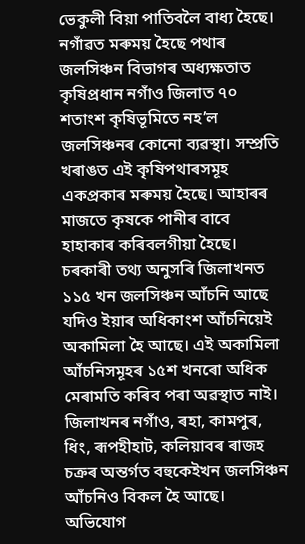ভেকুলী বিয়া পাতিবলৈ বাধ্য হৈছে।
নগাঁৱত মৰুময় হৈছে পথাৰ
জলসিঞ্চন বিভাগৰ অধ্যক্ষতাত কৃষিপ্রধান নগাঁও জিলাত ৭০ শতাংশ কৃষিভূমিতে নহ’ল জলসিঞ্চনৰ কোনো ব্যৱস্থা। সম্প্রতি খৰাঙত এই কৃষিপথাৰসমূহ একপ্ৰকাৰ মৰুময় হৈছে। আহাৰৰ মাজতে কৃষকে পানীৰ বাবে হাহাকাৰ কৰিবলগীয়া হৈছে।
চৰকাৰী তথ্য অনুসৰি জিলাখনত ১১৫ খন জলসিঞ্চন আঁচনি আছে যদিও ইয়াৰ অধিকাংশ আঁচনিয়েই অকামিলা হৈ আছে। এই অকামিলা আঁচনিসমূহৰ ১৫শ খনৰো অধিক মেৰামতি কৰিব পৰা অৱস্থাত নাই। জিলাখনৰ নগাঁও, ৰহা, কামপুৰ, ধিং, ৰূপহীহাট, কলিয়াবৰ ৰাজহ চক্ৰৰ অন্তৰ্গত বহুকেইখন জলসিঞ্চন আঁচনিও বিকল হৈ আছে।
অভিযোগ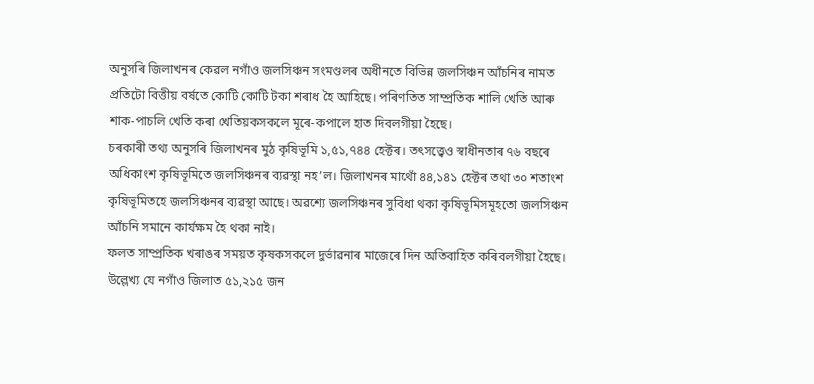অনুসৰি জিলাখনৰ কেৱল নগাঁও জলসিঞ্চন সংমণ্ডলৰ অধীনতে বিভিন্ন জলসিঞ্চন আঁচনিৰ নামত প্রতিটো বিত্তীয় বর্ষতে কোটি কোটি টকা শৰাধ হৈ আহিছে। পৰিণতিত সাম্প্ৰতিক শালি খেতি আৰু শাক-পাচলি খেতি কৰা খেতিয়কসকলে মূৰে-কপালে হাত দিবলগীয়া হৈছে।
চৰকাৰী তথ্য অনুসৰি জিলাখনৰ মুঠ কৃষিভূমি ১,৫১,৭৪৪ হেক্টৰ। তৎসত্ত্বেও স্বাধীনতাৰ ৭৬ বছৰে অধিকাংশ কৃষিভূমিতে জলসিঞ্চনৰ ব্যৱস্থা নহ’ল। জিলাখনৰ মাথোঁ ৪৪,১৪১ হেক্টৰ তথা ৩০ শতাংশ কৃষিভূমিতহে জলসিঞ্চনৰ ব্যৱস্থা আছে। অৱশ্যে জলসিঞ্চনৰ সুবিধা থকা কৃষিভূমিসমূহতো জলসিঞ্চন আঁচনি সমানে কার্যক্ষম হৈ থকা নাই।
ফলত সাম্প্রতিক খৰাঙৰ সময়ত কৃষকসকলে দুৰ্ভাৱনাৰ মাজেৰে দিন অতিবাহিত কৰিবলগীয়া হৈছে। উল্লেখ্য যে নগাঁও জিলাত ৫১,২১৫ জন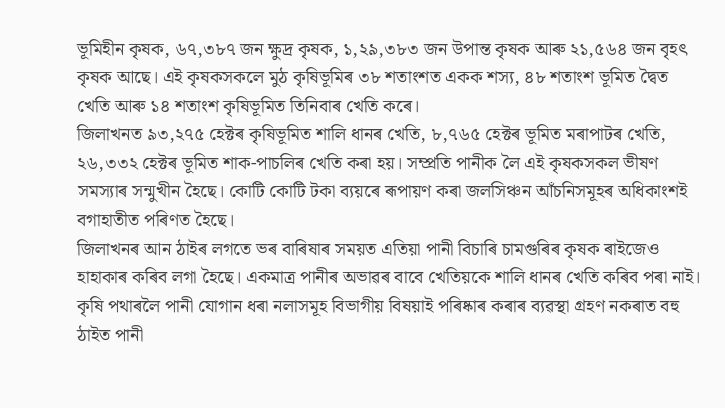ভূমিহীন কৃষক, ৬৭,৩৮৭ জন ক্ষুদ্র কৃষক, ১,২৯,৩৮৩ জন উপান্ত কৃষক আৰু ২১,৫৬৪ জন বৃহৎ কৃষক আছে। এই কৃষকসকলে মুঠ কৃষিভূমিৰ ৩৮ শতাংশত একক শস্য, ৪৮ শতাংশ ভূমিত দ্বৈত খেতি আৰু ১৪ শতাংশ কৃষিভূমিত তিনিবাৰ খেতি কৰে।
জিলাখনত ৯৩,২৭৫ হেক্টৰ কৃষিভূমিত শালি ধানৰ খেতি, ৮,৭৬৫ হেক্টৰ ভূমিত মৰাপাটৰ খেতি, ২৬,৩৩২ হেক্টৰ ভূমিত শাক-পাচলিৰ খেতি কৰা হয়। সম্প্রতি পানীক লৈ এই কৃষকসকল ভীষণ সমস্যাৰ সন্মুখীন হৈছে। কোটি কোটি টকা ব্যয়ৰে ৰূপায়ণ কৰা জলসিঞ্চন আঁচনিসমূহৰ অধিকাংশই বগাহাতীত পৰিণত হৈছে।
জিলাখনৰ আন ঠাইৰ লগতে ভৰ বাৰিষাৰ সময়ত এতিয়া পানী বিচাৰি চামগুৰিৰ কৃষক ৰাইজেও হাহাকাৰ কৰিব লগা হৈছে। একমাত্ৰ পানীৰ অভাৱৰ বাবে খেতিয়কে শালি ধানৰ খেতি কৰিব পৰা নাই। কৃষি পথাৰলৈ পানী যোগান ধৰা নলাসমূহ বিভাগীয় বিষয়াই পৰিষ্কাৰ কৰাৰ ব্যৱস্থা গ্ৰহণ নকৰাত বহু ঠাইত পানী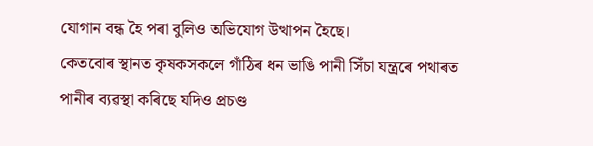যোগান বন্ধ হৈ পৰা বুলিও অভিযোগ উত্থাপন হৈছে।
কেতবোৰ স্থানত কৃষকসকলে গাঁঠিৰ ধন ভাঙি পানী সিঁচা যন্ত্ৰৰে পথাৰত পানীৰ ব্যৱস্থা কৰিছে যদিও প্রচণ্ড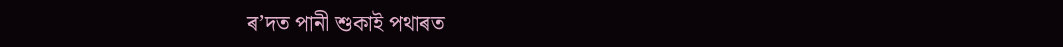ৰ’দত পানী শুকাই পথাৰত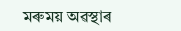মৰুময় অৱস্থাৰ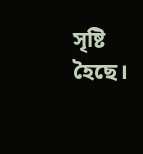সৃষ্টি হৈছে।